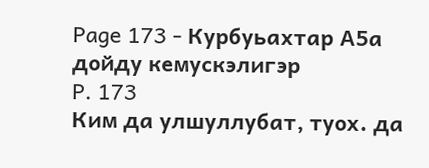Page 173 - Курбуьахтар А5а дойду кемускэлигэр
P. 173
Ким да улшуллубат, туох. да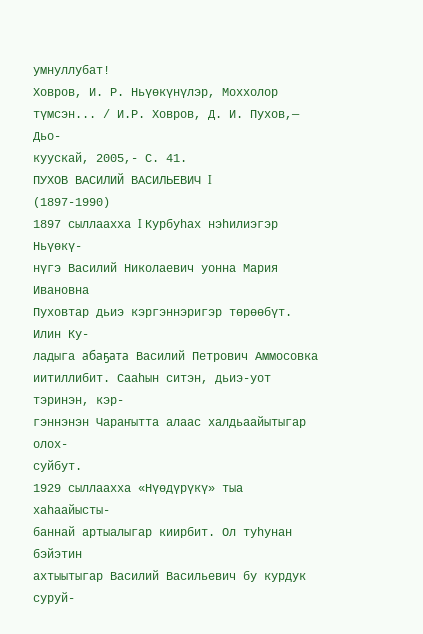умнуллубат!
Ховров, И. Р. Ньүөкүнүлэр, Моххолор түмсэн... / И.Р. Ховров, Д. И. Пухов,— Дьо-
куускай, 2005,- С. 41.
ПУХОВ ВАСИЛИЙ ВАСИЛЬЕВИЧ I
(1897-1990)
1897 сыллаахха I Курбуһах нэһилиэгэр Ньүөкү-
нүгэ Василий Николаевич уонна Мария Ивановна
Пуховтар дьиэ кэргэннэригэр төрөөбүт. Илин Ку-
ладыга абаҕата Василий Петрович Аммосовка
иитиллибит. Сааһын ситэн, дьиэ-уот тэринэн, кэр-
гэннэнэн Чараҥытта алаас халдьаайытыгар олох-
суйбут.
1929 сыллаахха «Нүөдүрүкү» тыа хаһаайысты-
баннай артыалыгар киирбит. Ол туһунан бэйэтин
ахтыытыгар Василий Васильевич бу курдук суруй-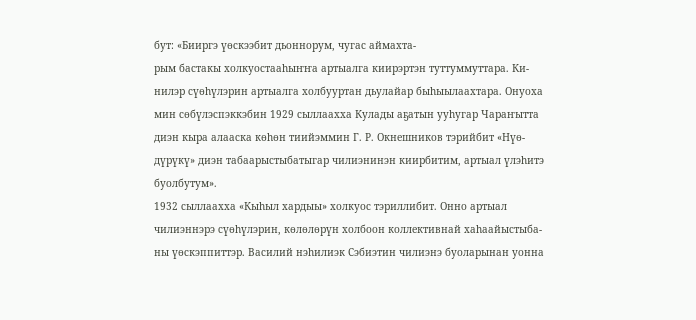бут: «Бииргэ үөскээбит дьоннорум, чугас аймахта-
рым бастакы холкуостааһыҥҥа артыалга киирэртэн туттуммуттара. Ки-
нилэр сүөһүлэрин артыалга холбууртан дьулайар быһыылаахтара. Онуоха
мин сөбүлэспэккэбин 1929 сыллаахха Кулады аҕатын ууһугар Чараҥытта
диэн кыра алааска көһөн тиийэммин Г. Р. Окнешников тэрийбит «Нүө-
дүрүкү» диэн табаарыстыбатыгар чилиэнинэн киирбитим, артыал үлэһитэ
буолбутум».
1932 сыллаахха «Кыһыл хардыы» холкуос тэриллибит. Онно артыал
чилиэннэрэ сүөһүлэрин, көлөлөрүн холбоон коллективнай хаһаайыстыба-
ны үөскэппиттэр. Василий нэһилиэк Сэбиэтин чилиэнэ буоларынан уонна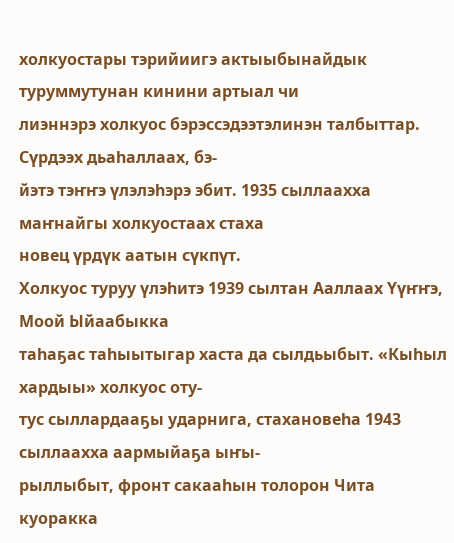холкуостары тэрийиигэ актыыбынайдык туруммутунан кинини артыал чи
лиэннэрэ холкуос бэрэссэдээтэлинэн талбыттар. Сүрдээх дьаһаллаах, бэ-
йэтэ тэҥҥэ үлэлэһэрэ эбит. 1935 сыллаахха маҥнайгы холкуостаах стаха
новец үрдүк аатын сүкпүт.
Холкуос туруу үлэһитэ 1939 сылтан Ааллаах Үүҥҥэ, Моой Ыйаабыкка
таһаҕас таһыытыгар хаста да сылдьыбыт. «Кыһыл хардыы» холкуос оту-
тус сыллардааҕы ударнига, стахановеһа 1943 сыллаахха аармыйаҕа ыҥы-
рыллыбыт, фронт сакааһын толорон Чита куоракка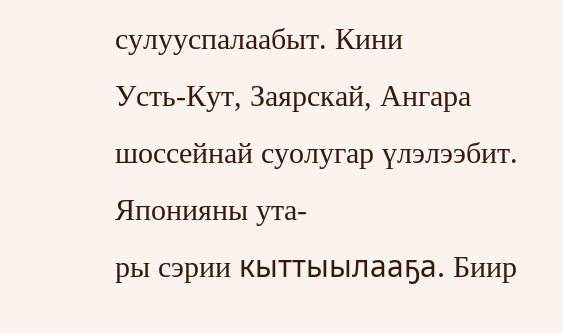сулууспалаабыт. Кини
Усть-Кут, Заярскай, Ангара шоссейнай суолугар үлэлээбит. Японияны ута-
ры сэрии кыттыылааҕа. Биир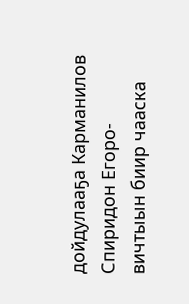дойдулааҕа Карманилов Спиридон Егоро-
вичтыын биир чааска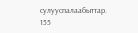сулууспалаабыттар.
155